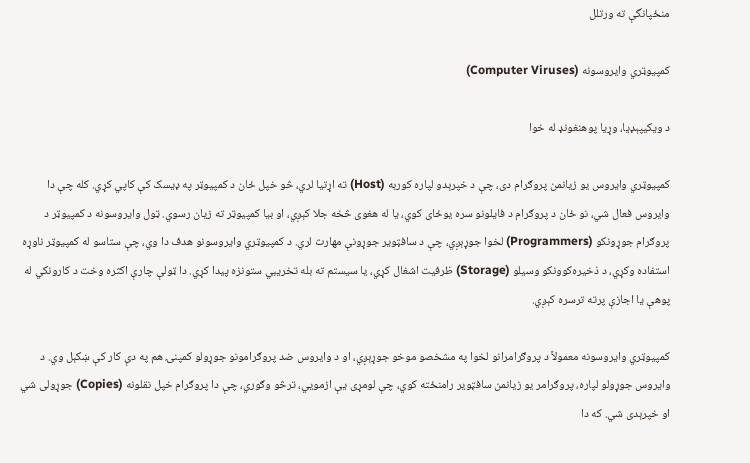منځپانگې ته ورتلل

کمپیوټري وایروسونه (Computer Viruses)

د ويکيپېډيا، وړیا پوهنغونډ له خوا

کمپیوټري وایروس یو زیانمن پروګرام دی، چې د خپرېدو لپاره کوربه (Host) ته اړتیا لري، څو خپل ځان د کمپیوټر په ډیسک کې کاپي کړي. کله چې دا وایروس فعال شي، نو ځان د پروګرام د فایلونو سره یوځای کوي، یا له هغوی څخه جلا کېږي، او بیا کمپیوټر ته زیان رسوي. ټول وایروسونه د کمپیوټر د پروګرام جوړونکو (Programmers) لخوا جوړېږي، چې د سافټویر جوړونې مهارت لري. د کمپیوټري وایروسونو هدف دا وي، چې ستاسو له کمپیوټر ناوړه استفاده وکړي، د ذخیره‌کوونکو وسیلو (Storage) ظرفیت اشغال کړي، یا سیستم ته بله تخریبي ستونزه پیدا کړي. دا ټولې چارې اکثره وخت د کارونکي له پوهې یا اجازې پرته ترسره کېږي.

کمپیوټري وایروسونه معمولاً د پروګرامرانو لخوا په مشخصو موخو جوړېږي، او د وایروس ضد پروګرامونو جوړولو کمپنۍ هم په دې کار کې ښکېل وي. د وایروس جوړولو لپاره، پروګرامر یو زیانمن سافټویر رامنځته کوي، چې لومړی یې ازمويي، ترڅو وګوري، چې دا پروګرام خپل نقلونه (Copies) جوړولی شي او خپرېدی شي. که دا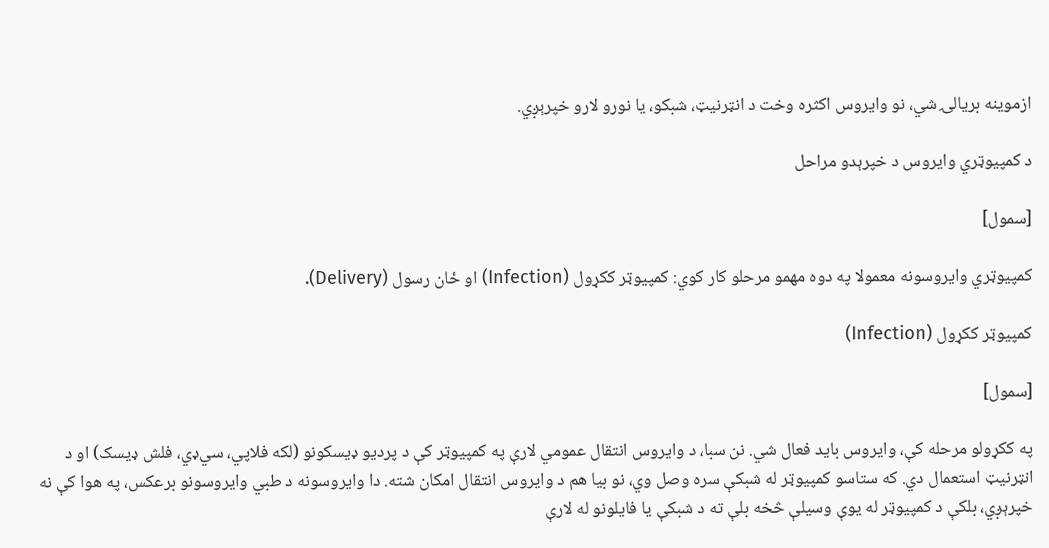ازموینه بریالۍ شي، نو وایروس اکثره وخت د انټرنیټ، شبکو، یا نورو لارو خپرېږي.

د کمپیوټري وایروس د خپرېدو مراحل

[سمول]

کمپیوټري وایروسونه معمولا په دوه مهمو مرحلو کار کوي: کمپیوټر ککړول (Infection) او ځان رسول (Delivery).

کمپیوټر ککړول (Infection)

[سمول]

په ککړولو مرحله کې، وایروس باید فعال شي. نن سبا، د وایروس انتقال عمومي لارې په کمپیوټر کې د پردیو ډیسکونو (لکه فلاپي، سي‌ډي، فلش ډیسک) او د انټرنیټ استعمال دي. که ستاسو کمپیوټر له شبکې سره وصل وي، نو بیا هم د وایروس انتقال امکان شته. دا وایروسونه د طبي وایروسونو برعکس، په هوا کې نه خپرېږي، بلکې د کمپیوټر له یوې وسیلې څخه بلې ته د شبکې یا فایلونو له لارې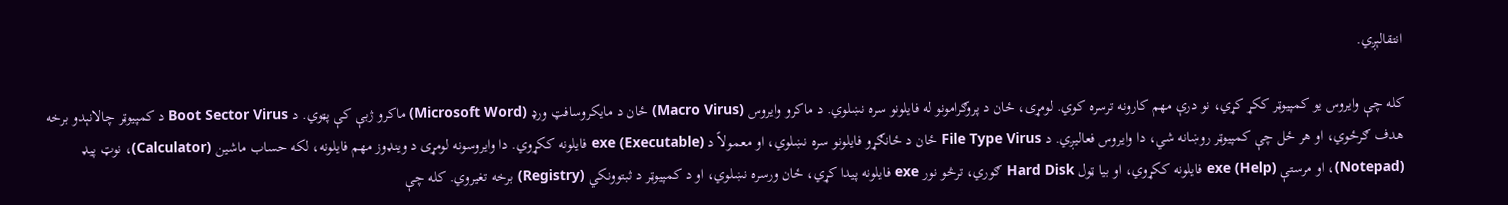انتقالېږي.

کله چې وایروس یو کمپیوټر ککړ کړي، نو درې مهم کارونه ترسره کوي. لومړی، ځان د پروګرامونو له فایلونو سره نښلوي. د ماکرو وایروس (Macro Virus) ځان د مایکروسافټ ورډ (Microsoft Word) ماکرو ژبې کې پټوي. د Boot Sector Virus د کمپیوټر چالانېدو برخه هدف ګرځوي، او هر ځل چې کمپیوټر روښانه شي، دا وایروس فعالیږي. د File Type Virus ځان د ځانګړو فایلونو سره نښلوي، او معمولاً د exe (Executable) فایلونه ککړوي. دا وایروسونه لومړی د وینډوز مهم فایلونه، لکه حساب ماشین (Calculator)، نوټ پیډ (Notepad)، او مرستې (Help) exe فایلونه ککړوي، او بیا ټول Hard Disk ګوري، ترڅو نور exe فایلونه پیدا کړي، ځان ورسره نښلوي، او د کمپیوټر د ثبتوونکي (Registry) برخه تغیروي. کله چې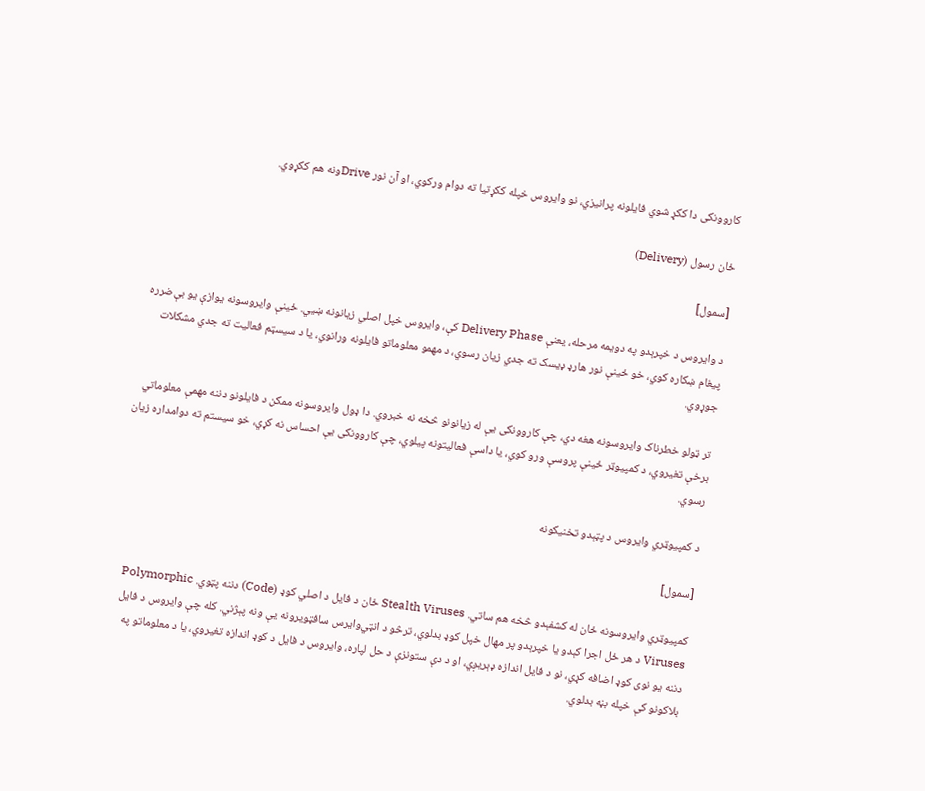کاروونکی دا ککړ شوي فایلونه پرانیزي، نو وایروس خپله ککړتیا ته دوام ورکوي، او آن نور Driveونه هم ککړوي.

ځان رسول (Delivery)

[سمول]

د وایروس د خپرېدو په دویمه مرحله، یعنې Delivery Phase کې، وایروس خپل اصلي زیانونه ښيي. ځینې وایروسونه یوازې یو بې‌ضرره پیغام ښکاره کوي، خو ځینې نور هارډ ډیسک ته جدي زیان رسوي، د مهمو معلوماتو فایلونه ورانوي، یا د سیسټم فعالیت ته جدي مشکلات جوړوي.

تر ټولو خطرناک وایروسونه هغه دي، چې کاروونکی یې له زیانونو څخه نه خبروي. دا ډول وایروسونه ممکن د فایلونو دننه مهمې معلوماتي برخې تغیروي، د کمپیوټر ځینې پروسې ورو کوي، یا داسې فعالیتونه پيلوي، چې کاروونکی یې احساس نه کړي، خو سیستم ته دوامداره زیان رسوي.

د کمپیوټري وایروس د پټېدو تخنیکونه

[سمول]

کمپیوټري وایروسونه ځان له کشفېدو څخه هم ساتي. Stealth Viruses ځان د فایل د اصلي کوډ (Code) دننه پټوي. Polymorphic Viruses د هر ځل اجرا کېدو یا خپرېدو پر مهال خپل کوډ بدلوي، ترڅو د انټي‌وایرس سافټویرونه یې ونه پېژني. کله چې وایروس د فایل دننه یو نوی کوډ اضافه کړي، نو د فایل اندازه ډېریږي، او د دې ستونزې د حل لپاره، وایروس د فایل د کوډ اندازه تغیروي، یا د معلوماتو په بلاکونو کې خپله بڼه بدلوي.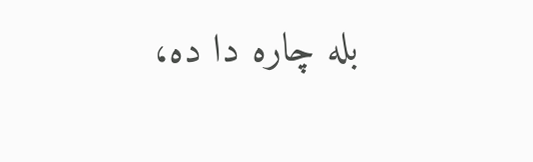بله چاره دا ده،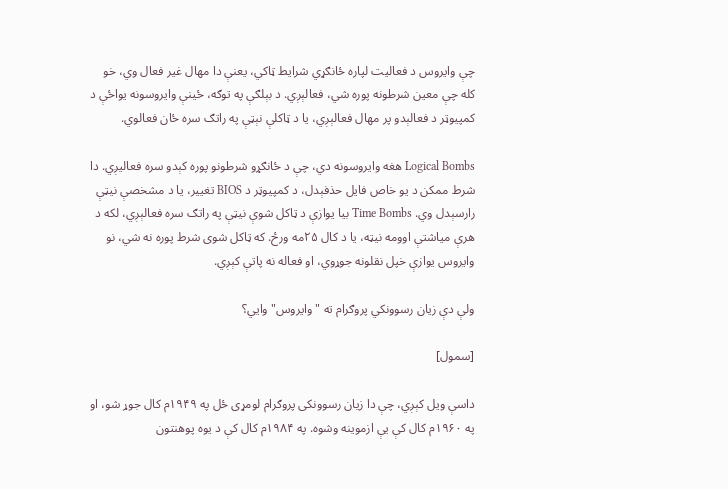چې وایروس د فعالیت لپاره ځانګړي شرایط ټاکي، یعنې دا مهال غیر فعال وي، خو کله چې معین شرطونه پوره شي، فعالېږي. د بېلګې په توګه، ځینې وایروسونه یواځې د کمپیوټر د فعالېدو پر مهال فعالېږي، یا د ټاکلې نېټې په راتګ سره ځان فعالوي.

Logical Bombs هغه وایروسونه دي، چې د ځانګړو شرطونو پوره کېدو سره فعالیږي. دا شرط ممکن د یو خاص فایل حذفېدل، د کمپیوټر د BIOS تغییر، یا د مشخصې نیټې رارسېدل وي. Time Bombs بیا یوازې د ټاکل شوې نیټې په راتګ سره فعالېږي، لکه د هرې میاشتې اوومه نیټه، یا د کال ۲۵مه ورځ. که ټاکل شوی شرط پوره نه شي، نو وایروس یوازې خپل نقلونه جوړوي، او فعاله نه‌ پاتې کېږي.

ولې دې زیان رسوونکي پروګرام ته "وایروس" وايي؟

[سمول]

داسې ویل کېږي، چې دا زیان رسوونکی پروګرام لومړی ځل په ۱۹۴۹م کال جوړ شو، او په ۱۹۶۰م کال کې یې ازموینه وشوه. په ۱۹۸۴م کال کې د یوه پوهنتون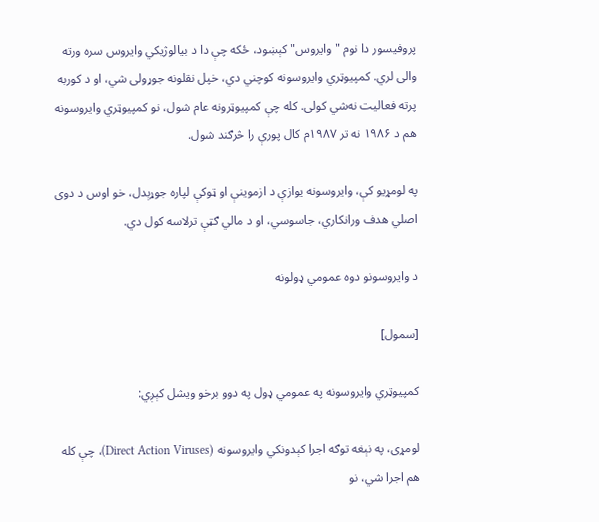پروفیسور دا نوم "وایروس" کېښود، ځکه چې دا د بیالوژیکي وایروس سره ورته والی لري. کمپیوټري وایروسونه کوچني دي، خپل نقلونه جوړولی شي، او د کوربه پرته فعالیت نه‌شي کولی. کله چې کمپیوټرونه عام شول، نو کمپیوټري وایروسونه هم د ۱۹۸۶ نه تر ۱۹۸۷م کال پورې را څرګند شول.

په لومړیو کې، وایروسونه یوازې د ازموینې او ټوکې لپاره جوړېدل، خو اوس د دوی اصلي هدف ورانکاري، جاسوسي، او د مالي ګټې ترلاسه کول دي.

د وایروسونو دوه عمومي ډولونه

[سمول]

کمپیوټري وایروسونه په عمومي ډول په دوو برخو ویشل کېږي:

لومړی، په نېغه توګه اجرا کېدونکي وایروسونه (Direct Action Viruses)، چې کله هم اجرا شي، نو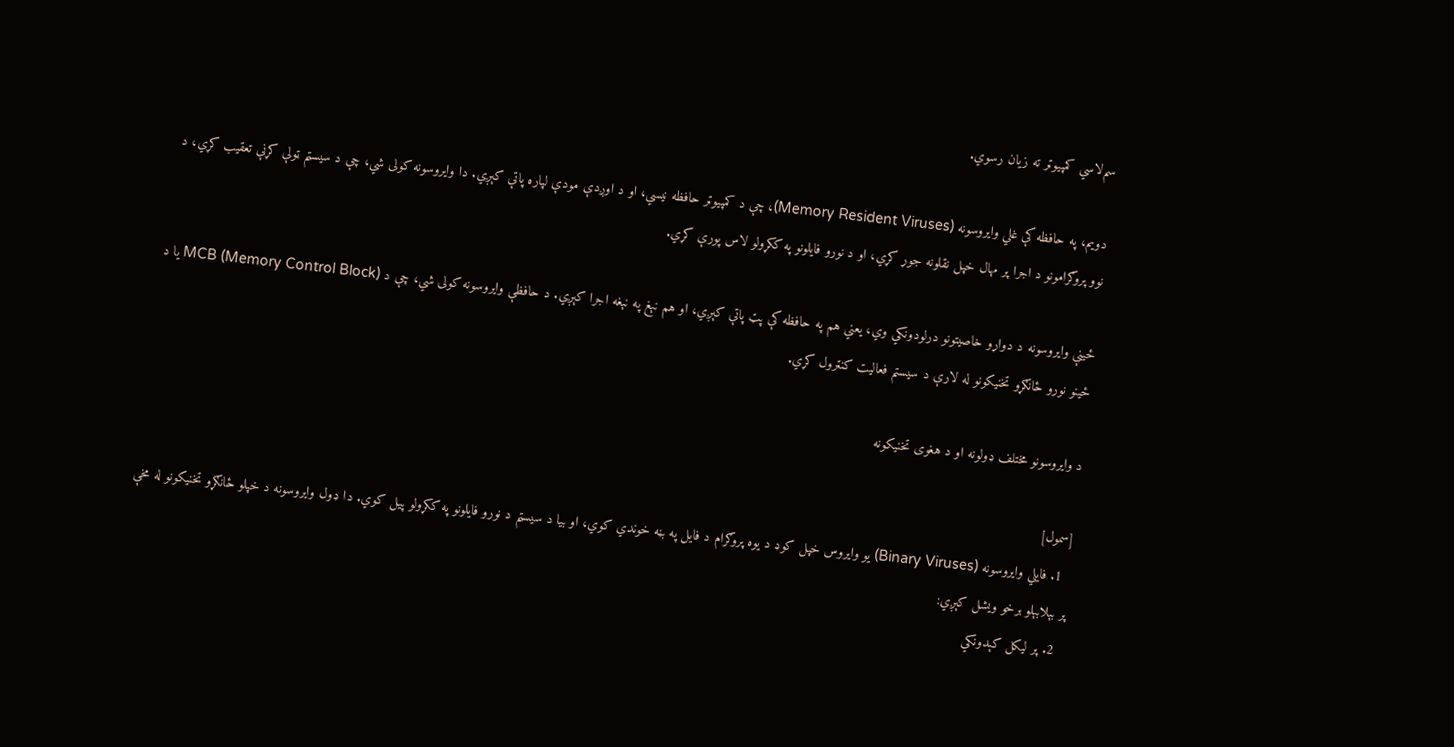سم‌لاسي کمپیوټر ته زیان رسوي.

دویم، په حافظه کې غلي وایروسونه (Memory Resident Viruses)، چې د کمپیوټر حافظه نیسي، او د اوږدې مودې لپاره پاتې کېږي. دا وایروسونه کولی شي، چې د سیسټم ټولې کړنې تعقیب کړي، د نوو پروګرامونو د اجرا پر مهال خپل نقلونه جوړ کړي، او د نورو فایلونو په ککړولو لاس پورې کړي.

ځینې وایروسونه د دواړو خاصیتونو درلودونکي وي، یعني هم په حافظه کې پټ پاتې کېږي، او هم نېغ په نېغه اجرا کېږي. د حافظې وایروسونه کولی شي، چې د MCB (Memory Control Block) یا د ځینو نورو ځانګړو تخنیکونو له لارې د سیستم فعالیت کنټرول کړي.

د وایروسونو مختلف ډولونه او د هغوی تخنیکونه

[سمول]
  1. فایلي وایروسونه (Binary Viruses) یو وایروس خپل کوډ د یوه پروګرام د فایل په بڼه خوندي کوي، او بیا د سیسټم د نورو فایلونو په ککړولو پیل کوي. دا ډول وایروسونه د خپلو ځانګړو تخنیکونو له مخې پر بېلابېلو برخو ویشل کېږي:
  2. پر لیکل کېدونکي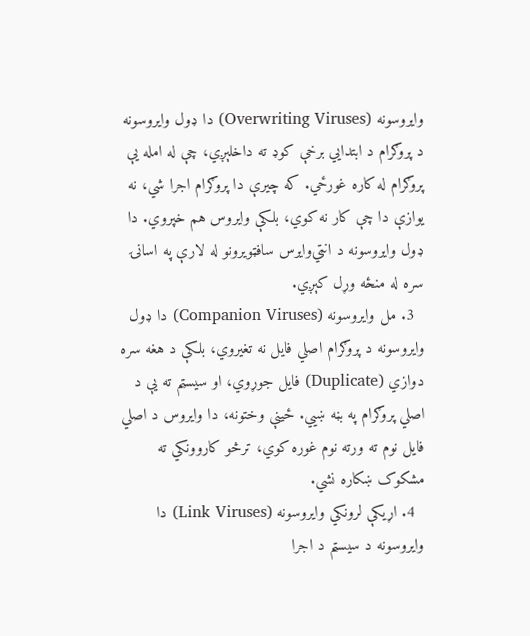وایروسونه (Overwriting Viruses) دا ډول وایروسونه د پروګرام د ابتدايي برخې کوډ ته داخلېږي، چې له امله یې پروګرام له کاره غورځي. که چیرې دا پروګرام اجرا شي، نه یوازې دا چې کار نه کوي، بلکې وایروس هم خپروي. دا ډول وایروسونه د انټي‌وایرس سافټویرونو له لارې په اسانۍ سره له منځه وړل کېږي.
  3. مل وایروسونه (Companion Viruses) دا ډول وایروسونه د پروګرام اصلي فایل نه تغیروي، بلکې د هغه سره دوازي (Duplicate) فایل جوړوي، او سیسټم ته یې د اصلي پروګرام په بڼه ښيي. ځینې وختونه، دا وایروس د اصلي فایل نوم ته ورته نوم غوره کوي، ترڅو کاروونکي ته مشکوک ښکاره نشي.
  4. اړيکې لرونکي وایروسونه (Link Viruses) دا وایروسونه د سیسټم د اجرا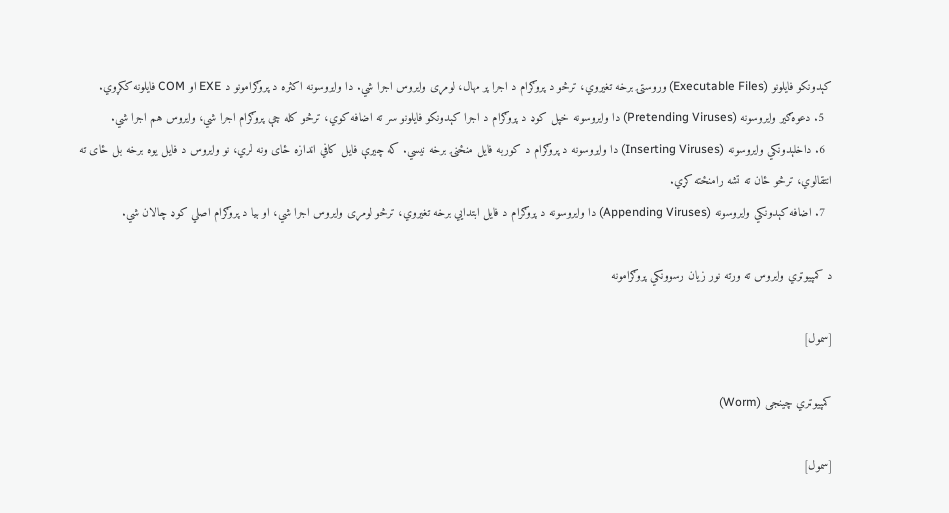کېدونکو فایلونو (Executable Files) وروستۍ برخه تغیروي، ترڅو د پروګرام د اجرا پر مهال، لومړی وایروس اجرا شي. دا وایروسونه اکثره د پروګرامونو د EXE او COM فایلونه ککړوي.
  5. دعوه‌ګیر وایروسونه (Pretending Viruses) دا وایروسونه خپل کوډ د پروګرام د اجرا کېدونکو فایلونو سر ته اضافه کوي، ترڅو کله چې پروګرام اجرا شي، وایروس هم اجرا شي.
  6. داخلېدونکي وایروسونه (Inserting Viruses) دا وایروسونه د پروګرام د کوربه فایل منځنۍ برخه نیسي. که چیرې فایل کافي اندازه ځای ونه لري، نو وایروس د فایل یوه برخه بل ځای ته انتقالوي، ترڅو ځان ته تشه رامنځته کړي.
  7. اضافه کېدونکي وایروسونه (Appending Viruses) دا وایروسونه د پروګرام د فایل ابتدايي برخه تغیروي، ترڅو لومړی وایروس اجرا شي، او بیا د پروګرام اصلي کوډ چالان شي.

د کمپیوټري وایروس ته ورته نور زیان رسوونکي پروګرامونه

[سمول]

کمپيوټري چینجی (Worm)

[سمول]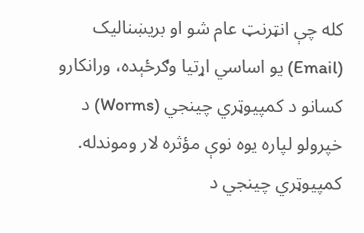کله چې انټرنټ عام شو او بریښنالیک (Email) یو اساسي اړتیا وګرځېده، ورانکارو کسانو د کمپیوټري چینجي (Worms) د خپرولو لپاره یوه نوې مؤثره لار وموندله. کمپیوټري چینجي د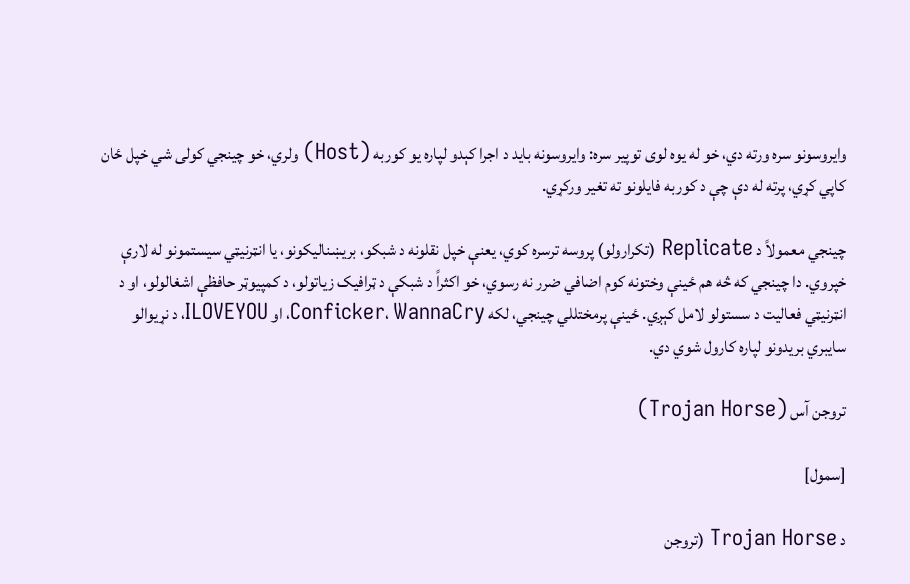وایروسونو سره ورته دي، خو له یوه لوی توپیر سره: وایروسونه باید د اجرا کېدو لپاره یو کوربه (Host) ولري، خو چینجي کولی شي خپل ځان کاپي کړي، پرته له دې چې د کوربه فایلونو ته تغیر ورکړي.

چینجي معمولاً د Replicate (تکرارولو) پروسه ترسره کوي، یعنې خپل نقلونه د شبکو، بریښنالیکونو، یا انټرنیټي سیستمونو له لارې خپروي. دا چینجي که څه هم ځینې وختونه کوم اضافي ضرر نه رسوي، خو اکثراً د شبکې د ټرافیک زیاتولو، د کمپیوټر حافظې اشغالولو، او د انټرنیټي فعالیت د سستولو لامل کېږي. ځینې پرمختللي چینجي، لکه Conficker، WannaCry، او ILOVEYOU، د نړیوالو سایبري بریدونو لپاره کارول شوي دي.

تروجن آس (Trojan Horse)

[سمول]

د Trojan Horse (تروجن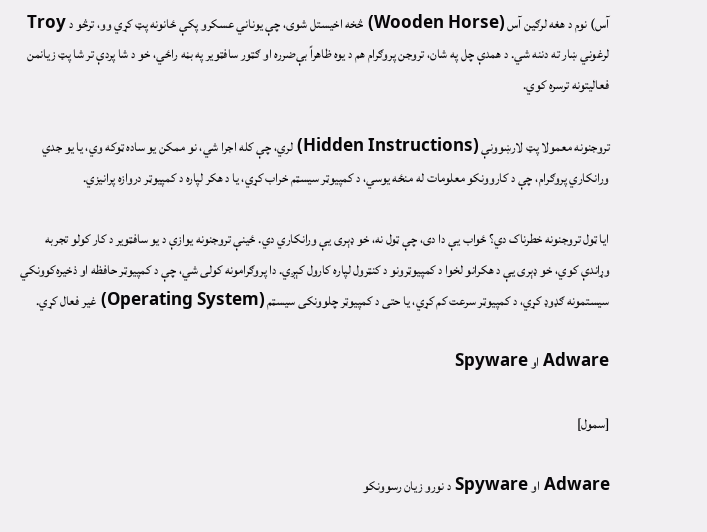آس) نوم د هغه لرګین آس (Wooden Horse) څخه اخیستل شوی، چې یوناني عسکرو پکې ځانونه پټ کړي وو، ترڅو د Troy لرغوني ښار ته دننه شي. د همدې چل په شان، تروجن پروګرام هم د یوه ظاهراً بې‌ضرره او ګټور سافټویر په بڼه راځي، خو د شا پردې تر شا پټ زیانمن فعالیتونه ترسره کوي.

تروجنونه معمولا پټ لارښوونې (Hidden Instructions) لري، چې کله اجرا شي، نو ممکن یو ساده ټوکه وي، یا یو جدي ورانکاري پروګرام، چې د کاروونکو معلومات له منځه یوسي، د کمپیوټر سیسټم خراب کړي، یا د هکر لپاره د کمپیوټر دروازه پرانیزي.

ایا ټول تروجنونه خطرناک دي؟ ځواب یې دا دی، چې ټول نه، خو ډېری یې ورانکاري دي. ځینې تروجنونه یوازې د یو سافټویر د کار کولو تجربه وړاندې کوي، خو ډېری یې د هکرانو لخوا د کمپیوټرونو د کنټرول لپاره کارول کېږي. دا پروګرامونه کولی شي، چې د کمپیوټر حافظه او ذخیره‌کوونکي سیستمونه ګډوډ کړي، د کمپیوټر سرعت کم کړي، یا حتی د کمپیوټر چلوونکی سیسټم (Operating System) غیر فعال کړي.

Adware او Spyware

[سمول]

Adware او Spyware د نورو زیان رسوونکو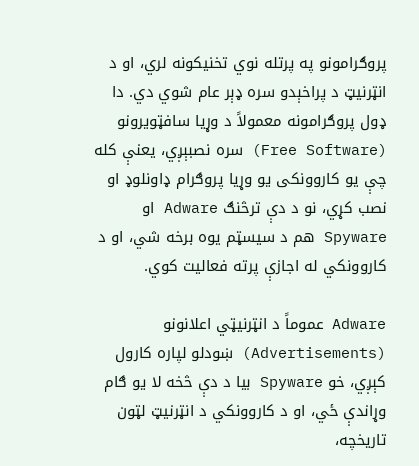پروګرامونو په پرتله نوي تخنیکونه لري، او د انټرنیټ د پراخېدو سره ډېر عام شوي دي. دا ډول پروګرامونه معمولاً د وړیا سافټویرونو (Free Software) سره نصبېږي، یعنې کله چې یو کاروونکی یو وړیا پروګرام ډاونلوډ او نصب کړي، نو د دې ترڅنګ Adware او Spyware هم د سیسټم یوه برخه شي، او د کاروونکي له اجازې پرته فعالیت کوي.

Adware عموماً د انټرنیټي اعلانونو (Advertisements) ښودلو لپاره کارول کېږي، خو Spyware بیا د دې څخه لا یو ګام وړاندې ځي، او د کاروونکي د انټرنیټ لټون تاریخچه،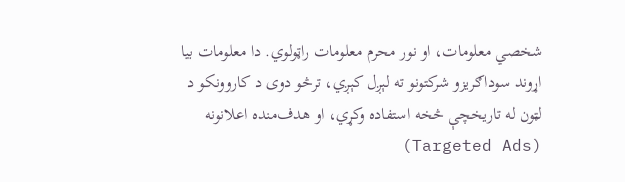شخصي معلومات، او نور محرم معلومات راټولوي. دا معلومات بیا اړوند سوداګریزو شرکتونو ته لېږل کېږي، ترڅو دوی د کاروونکو د لټون له تاریخچې څخه استفاده وکړي، او هدف‌منده اعلانونه (Targeted Ads)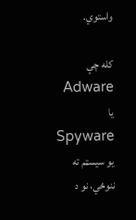واستوي.

کله چې Adware یا Spyware یو سیسټم ته ننوځي، نو د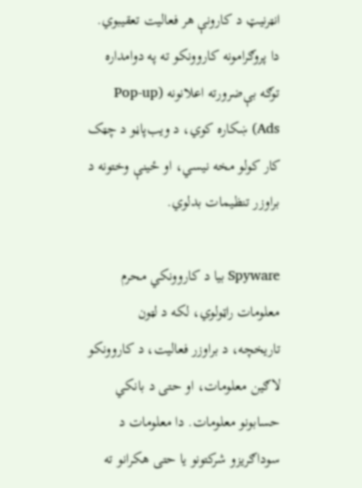انټرنیټ د کارونې هر فعالیت تعقیبوي. دا پروګرامونه کاروونکو ته په دوامداره توګه بې‌ضرورته اعلانونه (Pop-up Ads) ښکاره کوي، د ویب‌پاڼو د چټک کار کولو مخه نیسي، او ځینې وختونه د براوزر تنظیمات بدلوي.

Spyware بیا د کاروونکي محرم معلومات راټولوي، لکه د لټون تاریخچه، د براوزر فعالیت، د کاروونکو لاګین معلومات، او حتی د بانکي حسابونو معلومات. دا معلومات د سوداګریزو شرکتونو یا حتی هکرانو ته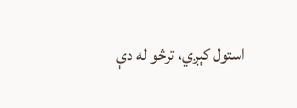استول کېږي، ترڅو له دې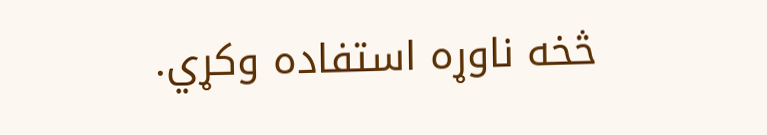څخه ناوړه استفاده وکړي.